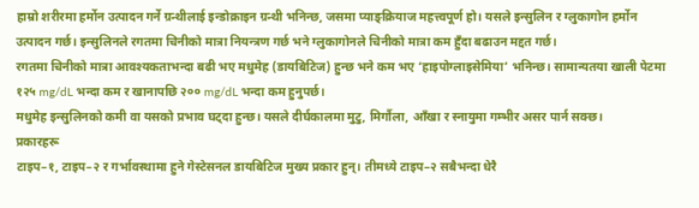हाम्रो शरीरमा हर्मोन उत्पादन गर्ने ग्रन्थीलाई इन्डोक्राइन ग्रन्थी भनिन्छ, जसमा प्याङ्क्रियाज महत्त्वपूर्ण हो। यसले इन्सुलिन र ग्लुकागोन हर्मोन उत्पादन गर्छ। इन्सुलिनले रगतमा चिनीको मात्रा नियन्त्रण गर्छ भने ग्लुकागोनले चिनीको मात्रा कम हुँदा बढाउन मद्दत गर्छ।
रगतमा चिनीको मात्रा आवश्यकताभन्दा बढी भए मधुमेह (डायबिटिज) हुन्छ भने कम भए ‘हाइपोग्लाइसेमिया’ भनिन्छ। सामान्यतया खाली पेटमा १२५ mg/dL भन्दा कम र खानापछि २०० mg/dL भन्दा कम हुनुपर्छ।
मधुमेह इन्सुलिनको कमी वा यसको प्रभाव घट्दा हुन्छ। यसले दीर्घकालमा मुटु, मिर्गौला, आँखा र स्नायुमा गम्भीर असर पार्न सक्छ।
प्रकारहरू
टाइप–१, टाइप–२ र गर्भावस्थामा हुने गेस्टेसनल डायबिटिज मुख्य प्रकार हुन्। तीमध्ये टाइप–२ सबैभन्दा धेरै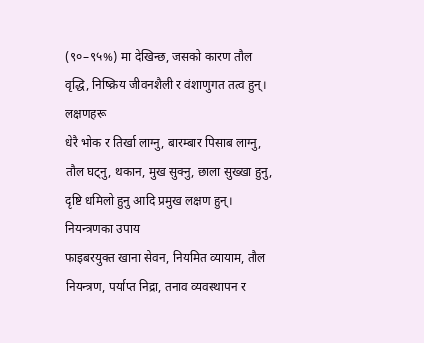(९०–९५%) मा देखिन्छ, जसको कारण तौल वृद्धि, निष्क्रिय जीवनशैली र वंशाणुगत तत्व हुन्।
लक्षणहरू
धेरै भोक र तिर्खा लाग्नु, बारम्बार पिसाब लाग्नु, तौल घट्नु, थकान, मुख सुक्नु, छाला सुख्खा हुनु, दृष्टि धमिलो हुनु आदि प्रमुख लक्षण हुन्।
नियन्त्रणका उपाय
फाइबरयुक्त खाना सेवन, नियमित व्यायाम, तौल नियन्त्रण, पर्याप्त निद्रा, तनाव व्यवस्थापन र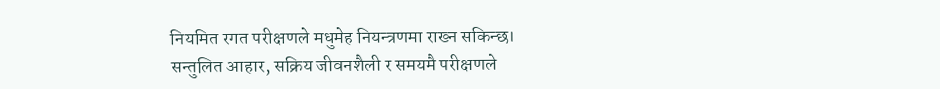नियमित रगत परीक्षणले मधुमेह नियन्त्रणमा राख्न सकिन्छ।
सन्तुलित आहार, सक्रिय जीवनशैली र समयमै परीक्षणले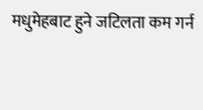मधुमेहबाट हुने जटिलता कम गर्न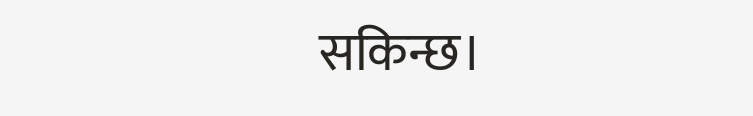सकिन्छ।